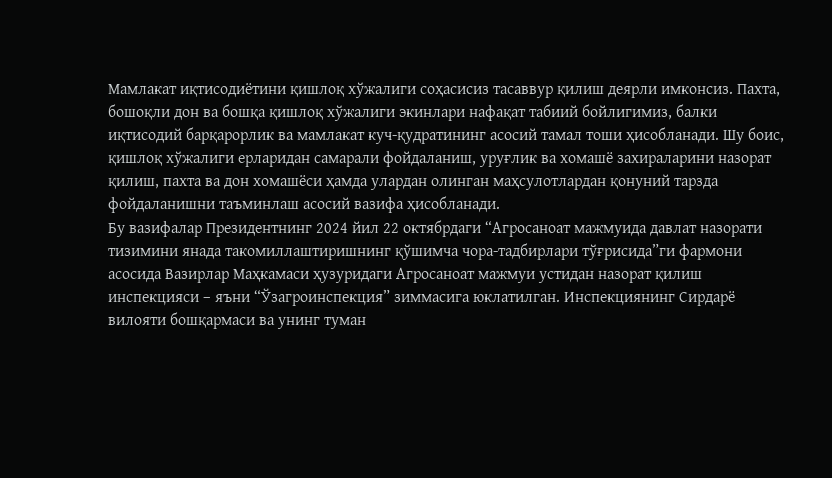Мамлакат иқтисодиётини қишлоқ хўжалиги соҳасисиз тасаввур қилиш деярли имконсиз. Пахта, бошоқли дон ва бошқа қишлоқ хўжалиги экинлари нафақат табиий бойлигимиз, балки иқтисодий барқарорлик ва мамлакат куч-қудратининг асосий тамал тоши ҳисобланади. Шу боис, қишлоқ хўжалиги ерларидан самарали фойдаланиш, уруғлик ва хомашё захираларини назорат қилиш, пахта ва дон хомашёси ҳамда улардан олинган маҳсулотлардан қонуний тарзда фойдаланишни таъминлаш асосий вазифа ҳисобланади.
Бу вазифалар Президентнинг 2024 йил 22 октябрдаги “Агросаноат мажмуида давлат назорати тизимини янада такомиллаштиришнинг қўшимча чора-тадбирлари тўғрисида”ги фармони асосида Вазирлар Маҳкамаси ҳузуридаги Агросаноат мажмуи устидан назорат қилиш инспекцияси – яъни “Ўзагроинспекция” зиммасига юклатилган. Инспекциянинг Сирдарё вилояти бошқармаси ва унинг туман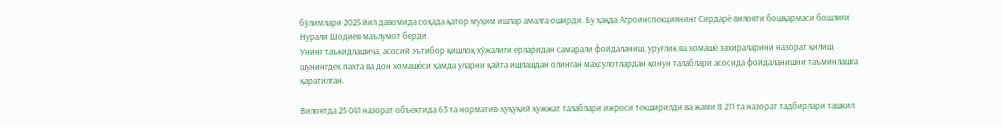бўлимлари 2025 йил давомида соҳада қатор муҳим ишлар амалга оширди. Бу ҳақда Агроинспекциянинг Сирдарё вилояти бошқармаси бошлиғи Нурали Шодиев маълумот берди.
Унинг таъкидлашича, асосий эътибор қишлоқ хўжалиги ерларидан самарали фойдаланиш, уруғлик ва хомашё захираларини назорат қилиш, шунингдек пахта ва дон хомашёси ҳамда уларни қайта ишлашдан олинган маҳсулотлардан қонун талаблари асосида фойдаланишни таъминлашга қаратилган.

Вилоятда 25 041 назорат объектида 63 та норматив-ҳуқуқий ҳужжат талаблари ижроси текширилди ва жами 8 211 та назорат тадбирлари ташкил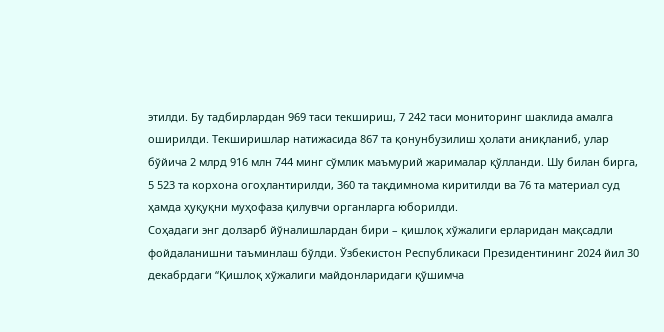этилди. Бу тадбирлардан 969 таси текшириш, 7 242 таси мониторинг шаклида амалга оширилди. Текширишлар натижасида 867 та қонунбузилиш ҳолати аниқланиб, улар бўйича 2 млрд 916 млн 744 минг сўмлик маъмурий жарималар қўлланди. Шу билан бирга, 5 523 та корхона огоҳлантирилди, 360 та тақдимнома киритилди ва 76 та материал суд ҳамда ҳуқуқни муҳофаза қилувчи органларга юборилди.
Соҳадаги энг долзарб йўналишлардан бири – қишлоқ хўжалиги ерларидан мақсадли фойдаланишни таъминлаш бўлди. Ўзбекистон Республикаси Президентининг 2024 йил 30 декабрдаги “Қишлоқ хўжалиги майдонларидаги қўшимча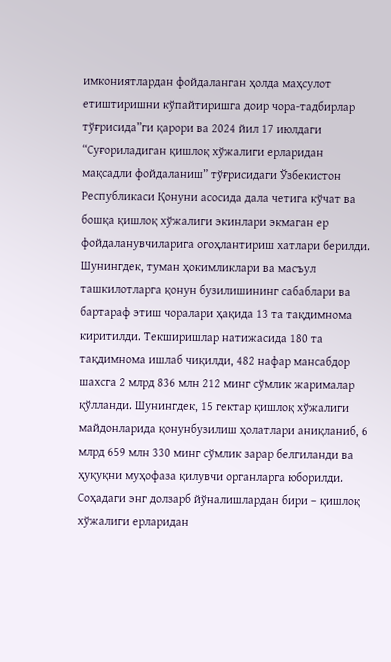имкониятлардан фойдаланган ҳолда маҳсулот етиштиришни кўпайтиришга доир чора-тадбирлар тўғрисида”ги қарори ва 2024 йил 17 июлдаги “Суғориладиган қишлоқ хўжалиги ерларидан мақсадли фойдаланиш” тўғрисидаги Ўзбекистон Республикаси Қонуни асосида дала четига кўчат ва бошқа қишлоқ хўжалиги экинлари экмаган ер фойдаланувчиларига огоҳлантириш хатлари берилди. Шунингдек, туман ҳокимликлари ва масъул ташкилотларга қонун бузилишининг сабаблари ва бартараф этиш чоралари ҳақида 13 та тақдимнома киритилди. Текширишлар натижасида 180 та тақдимнома ишлаб чиқилди, 482 нафар мансабдор шахсга 2 млрд 836 млн 212 минг сўмлик жарималар қўлланди. Шунингдек, 15 гектар қишлоқ хўжалиги майдонларида қонунбузилиш ҳолатлари аниқланиб, 6 млрд 659 млн 330 минг сўмлик зарар белгиланди ва ҳуқуқни муҳофаза қилувчи органларга юборилди.
Соҳадаги энг долзарб йўналишлардан бири – қишлоқ хўжалиги ерларидан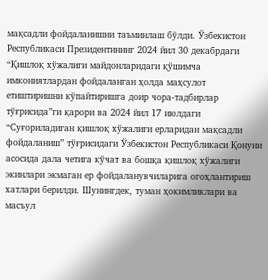мақсадли фойдаланишни таъминлаш бўлди. Ўзбекистон Республикаси Президентининг 2024 йил 30 декабрдаги “Қишлоқ хўжалиги майдонларидаги қўшимча имкониятлардан фойдаланган ҳолда маҳсулот етиштиришни кўпайтиришга доир чора-тадбирлар тўғрисида”ги қарори ва 2024 йил 17 июлдаги “Суғориладиган қишлоқ хўжалиги ерларидан мақсадли фойдаланиш” тўғрисидаги Ўзбекистон Республикаси Қонуни асосида дала четига кўчат ва бошқа қишлоқ хўжалиги экинлари экмаган ер фойдаланувчиларига огоҳлантириш хатлари берилди. Шунингдек, туман ҳокимликлари ва масъул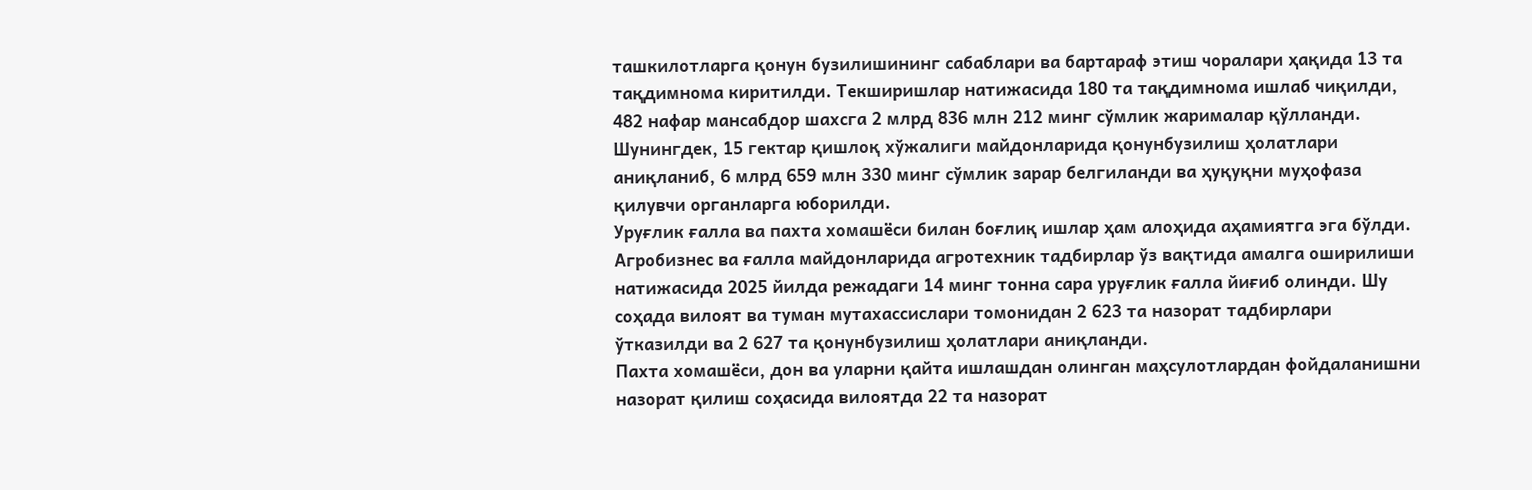ташкилотларга қонун бузилишининг сабаблари ва бартараф этиш чоралари ҳақида 13 та тақдимнома киритилди. Текширишлар натижасида 180 та тақдимнома ишлаб чиқилди, 482 нафар мансабдор шахсга 2 млрд 836 млн 212 минг сўмлик жарималар қўлланди. Шунингдек, 15 гектар қишлоқ хўжалиги майдонларида қонунбузилиш ҳолатлари аниқланиб, 6 млрд 659 млн 330 минг сўмлик зарар белгиланди ва ҳуқуқни муҳофаза қилувчи органларга юборилди.
Уруғлик ғалла ва пахта хомашёси билан боғлиқ ишлар ҳам алоҳида аҳамиятга эга бўлди. Агробизнес ва ғалла майдонларида агротехник тадбирлар ўз вақтида амалга оширилиши натижасида 2025 йилда режадаги 14 минг тонна сара уруғлик ғалла йиғиб олинди. Шу соҳада вилоят ва туман мутахассислари томонидан 2 623 та назорат тадбирлари ўтказилди ва 2 627 та қонунбузилиш ҳолатлари аниқланди.
Пахта хомашёси, дон ва уларни қайта ишлашдан олинган маҳсулотлардан фойдаланишни назорат қилиш соҳасида вилоятда 22 та назорат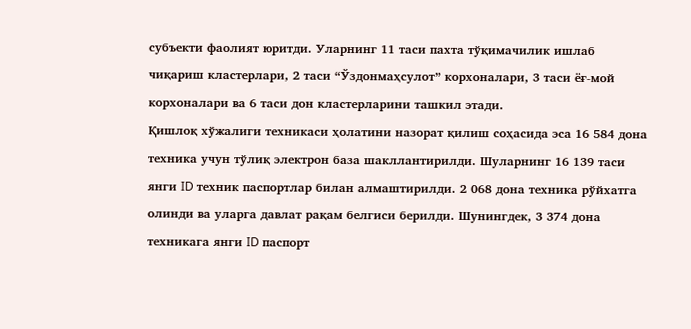субъекти фаолият юритди. Уларнинг 11 таси пахта тўқимачилик ишлаб чиқариш кластерлари, 2 таси “Ўздонмаҳсулот” корхоналари, 3 таси ёғ-мой корхоналари ва 6 таси дон кластерларини ташкил этади.
Қишлоқ хўжалиги техникаси ҳолатини назорат қилиш соҳасида эса 16 584 дона техника учун тўлиқ электрон база шакллантирилди. Шуларнинг 16 139 таси янги ID техник паспортлар билан алмаштирилди. 2 068 дона техника рўйхатга олинди ва уларга давлат рақам белгиси берилди. Шунингдек, 3 374 дона техникага янги ID паспорт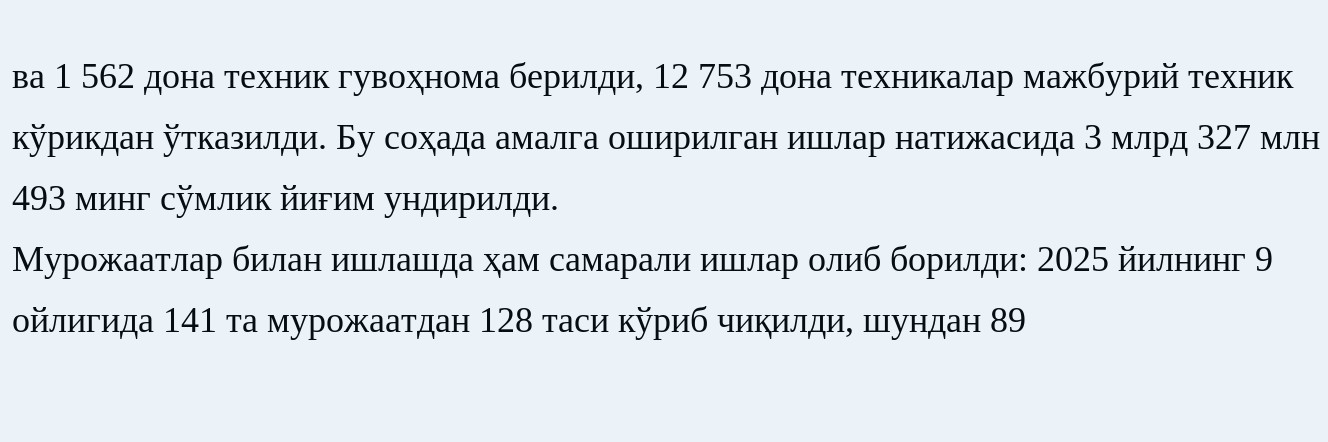ва 1 562 дона техник гувоҳнома берилди, 12 753 дона техникалар мажбурий техник кўрикдан ўтказилди. Бу соҳада амалга оширилган ишлар натижасида 3 млрд 327 млн 493 минг сўмлик йиғим ундирилди.
Мурожаатлар билан ишлашда ҳам самарали ишлар олиб борилди: 2025 йилнинг 9 ойлигида 141 та мурожаатдан 128 таси кўриб чиқилди, шундан 89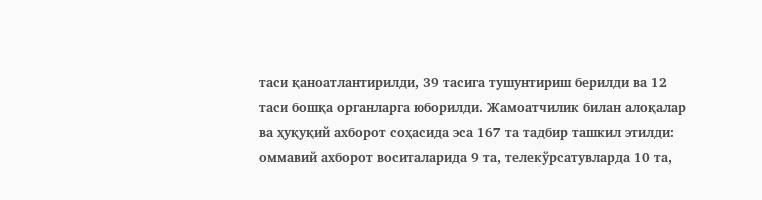таси қаноатлантирилди, 39 тасига тушунтириш берилди ва 12 таси бошқа органларга юборилди. Жамоатчилик билан алоқалар ва ҳуқуқий ахборот соҳасида эса 167 та тадбир ташкил этилди: оммавий ахборот воситаларида 9 та, телекўрсатувларда 10 та,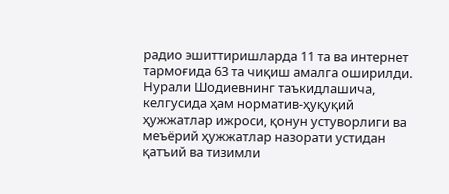радио эшиттиришларда 11 та ва интернет тармоғида 63 та чиқиш амалга оширилди.
Нурали Шодиевнинг таъкидлашича, келгусида ҳам норматив-ҳуқуқий ҳужжатлар ижроси, қонун устуворлиги ва меъёрий ҳужжатлар назорати устидан қатъий ва тизимли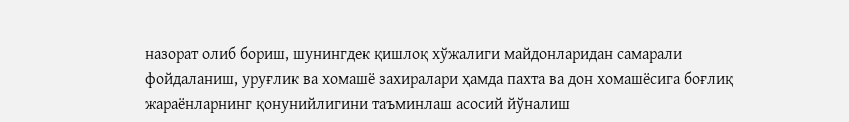назорат олиб бориш, шунингдек қишлоқ хўжалиги майдонларидан самарали фойдаланиш, уруғлик ва хомашё захиралари ҳамда пахта ва дон хомашёсига боғлиқ жараёнларнинг қонунийлигини таъминлаш асосий йўналиш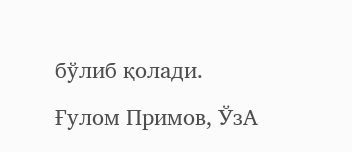бўлиб қолади.
Ғулом Примов, ЎзА